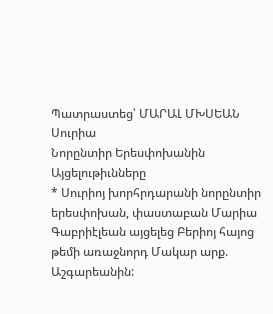Պատրաստեց՝ ՄԱՐԱԼ ՄԽՍԵԱՆ
Սուրիա
Նորընտիր Երեսփոխանին Այցելութիւնները
* Սուրիոյ խորհրդարանի նորընտիր երեսփոխան, փաստաբան Մարիա Գաբրիէլեան այցելեց Բերիոյ հայոց թեմի առաջնորդ Մակար արք. Աշգարեանին: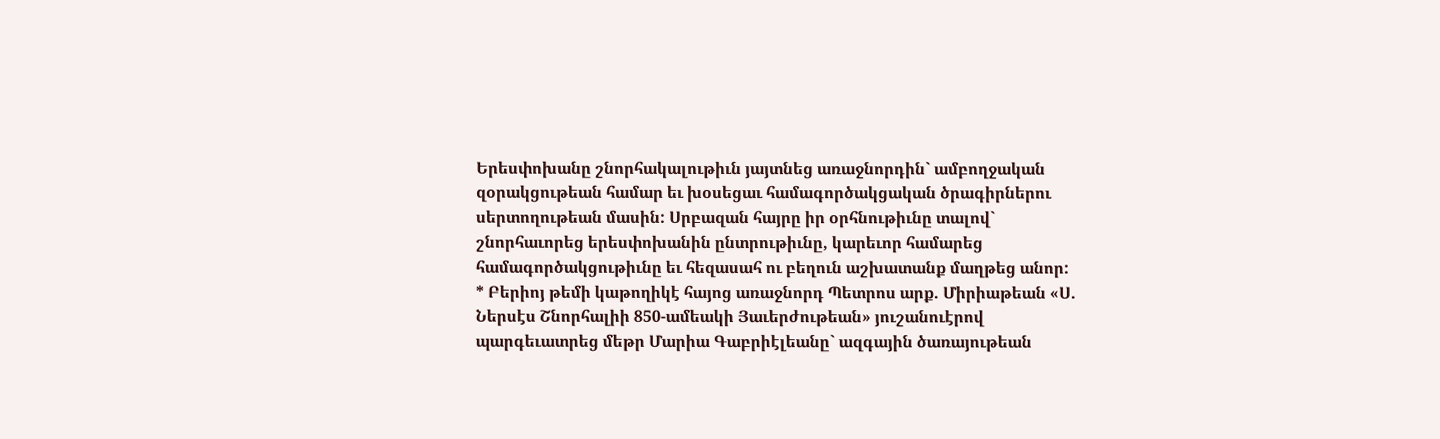Երեսփոխանը շնորհակալութիւն յայտնեց առաջնորդին` ամբողջական զօրակցութեան համար եւ խօսեցաւ համագործակցական ծրագիրներու սերտողութեան մասին: Սրբազան հայրը իր օրհնութիւնը տալով` շնորհաւորեց երեսփոխանին ընտրութիւնը, կարեւոր համարեց համագործակցութիւնը եւ հեզասահ ու բեղուն աշխատանք մաղթեց անոր:
* Բերիոյ թեմի կաթողիկէ հայոց առաջնորդ Պետրոս արք. Միրիաթեան «Ս. Ներսէս Շնորհալիի 850-ամեակի Յաւերժութեան» յուշանուէրով պարգեւատրեց մեթր Մարիա Գաբրիէլեանը` ազգային ծառայութեան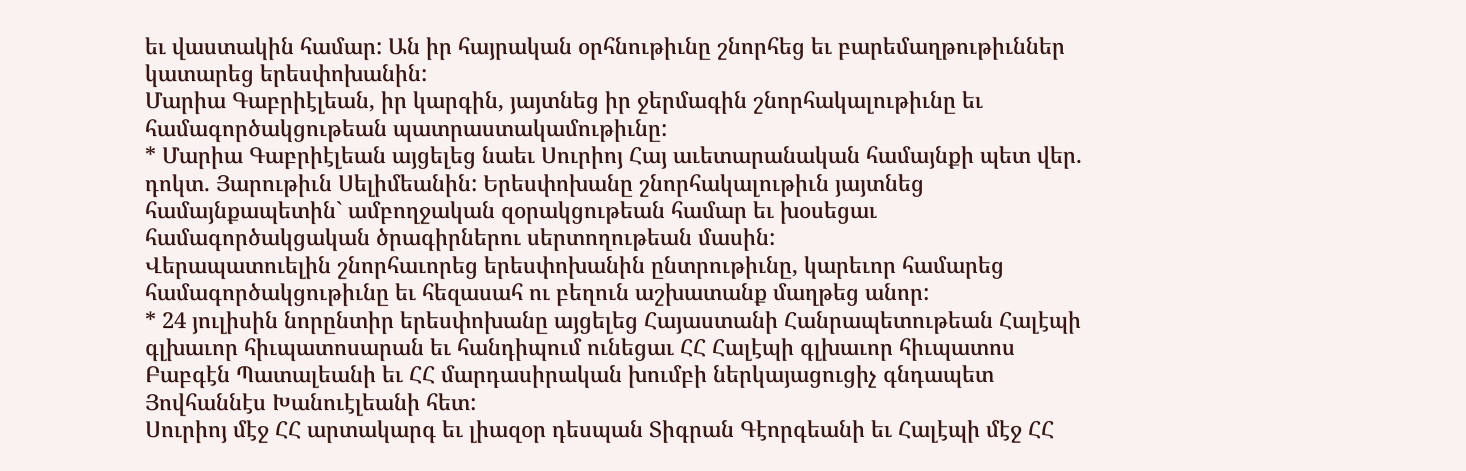եւ վաստակին համար: Ան իր հայրական օրհնութիւնը շնորհեց եւ բարեմաղթութիւններ կատարեց երեսփոխանին:
Մարիա Գաբրիէլեան, իր կարգին, յայտնեց իր ջերմագին շնորհակալութիւնը եւ համագործակցութեան պատրաստակամութիւնը:
* Մարիա Գաբրիէլեան այցելեց նաեւ Սուրիոյ Հայ աւետարանական համայնքի պետ վեր. դոկտ. Յարութիւն Սելիմեանին: Երեսփոխանը շնորհակալութիւն յայտնեց համայնքապետին` ամբողջական զօրակցութեան համար եւ խօսեցաւ համագործակցական ծրագիրներու սերտողութեան մասին:
Վերապատուելին շնորհաւորեց երեսփոխանին ընտրութիւնը, կարեւոր համարեց համագործակցութիւնը եւ հեզասահ ու բեղուն աշխատանք մաղթեց անոր:
* 24 յուլիսին նորընտիր երեսփոխանը այցելեց Հայաստանի Հանրապետութեան Հալէպի գլխաւոր հիւպատոսարան եւ հանդիպում ունեցաւ ՀՀ Հալէպի գլխաւոր հիւպատոս Բաբգէն Պատալեանի եւ ՀՀ մարդասիրական խումբի ներկայացուցիչ գնդապետ Յովհաննէս Խանուէլեանի հետ:
Սուրիոյ մէջ ՀՀ արտակարգ եւ լիազօր դեսպան Տիգրան Գէորգեանի եւ Հալէպի մէջ ՀՀ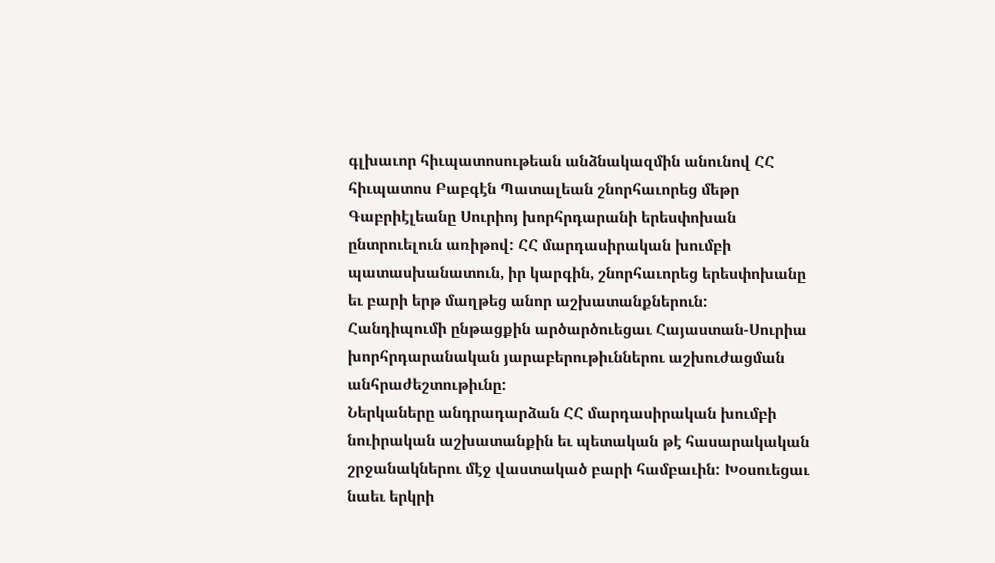գլխաւոր հիւպատոսութեան անձնակազմին անունով ՀՀ հիւպատոս Բաբգէն Պատալեան շնորհաւորեց մեթր Գաբրիէլեանը Սուրիոյ խորհրդարանի երեսփոխան ընտրուելուն առիթով: ՀՀ մարդասիրական խումբի պատասխանատուն, իր կարգին, շնորհաւորեց երեսփոխանը եւ բարի երթ մաղթեց անոր աշխատանքներուն:
Հանդիպումի ընթացքին արծարծուեցաւ Հայաստան-Սուրիա խորհրդարանական յարաբերութիւններու աշխուժացման անհրաժեշտութիւնը:
Ներկաները անդրադարձան ՀՀ մարդասիրական խումբի նուիրական աշխատանքին եւ պետական թէ հասարակական շրջանակներու մէջ վաստակած բարի համբաւին: Խօսուեցաւ նաեւ երկրի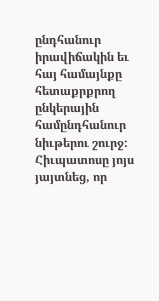ընդհանուր իրավիճակին եւ հայ համայնքը հետաքրքրող ընկերային համընդհանուր նիւթերու շուրջ: Հիւպատոսը յոյս յայտնեց, որ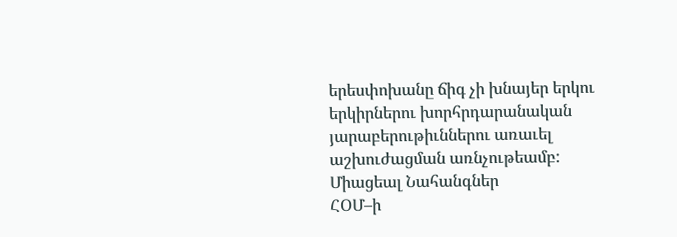երեսփոխանը ճիգ չի խնայեր երկու երկիրներու խորհրդարանական յարաբերութիւններու առաւել աշխուժացման առնչութեամբ:
Միացեալ Նահանգներ
ՀՕՄ–ի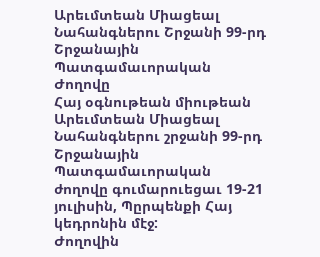Արեւմտեան Միացեալ Նահանգներու Շրջանի 99-րդ Շրջանային Պատգամաւորական Ժողովը
Հայ օգնութեան միութեան Արեւմտեան Միացեալ Նահանգներու շրջանի 99-րդ Շրջանային Պատգամաւորական ժողովը գումարուեցաւ 19-21 յուլիսին, Պըրպենքի Հայ կեդրոնին մէջ:
Ժողովին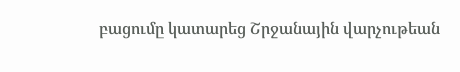բացումը կատարեց Շրջանային վարչութեան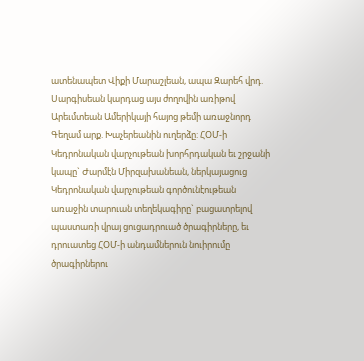ատենապետ Վիքի Մարաշլեան, ապա Զարեհ վրդ. Սարգիսեան կարդաց այս ժողովին առիթով Արեւմտեան Ամերիկայի հայոց թեմի առաջնորդ Գեղամ արք. Խաչերեանին ուղերձը: ՀՕՄ-ի Կեդրոնական վարչութեան խորհրդական եւ շրջանի կապը` Ժարմէն Միրզախանեան, ներկայացուց Կեդրոնական վարչութեան գործունէութեան առաջին տարուան տեղեկագիրը` բացատրելով պաստառի վրայ ցուցադրուած ծրագիրները, եւ դրուատեց ՀՕՄ-ի անդամներուն նուիրումը ծրագիրներու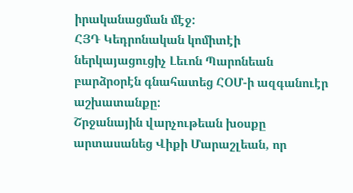իրականացման մէջ:
ՀՅԴ Կեդրոնական կոմիտէի ներկայացուցիչ Լեւոն Պարոնեան բարձրօրէն գնահատեց ՀՕՄ-ի ազգանուէր աշխատանքը:
Շրջանային վարչութեան խօսքը արտասանեց Վիքի Մարաշլեան, որ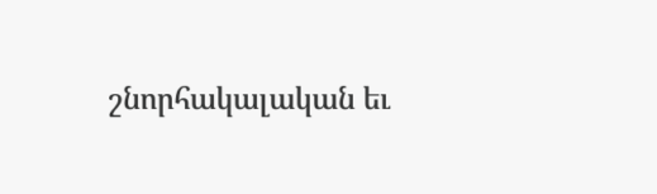շնորհակալական եւ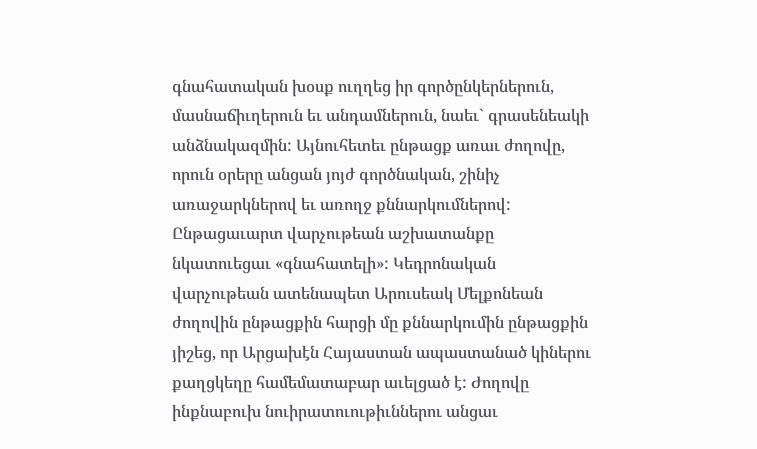գնահատական խօսք ուղղեց իր գործընկերներուն, մասնաճիւղերուն եւ անդամներուն, նաեւ` գրասենեակի անձնակազմին: Այնուհետեւ ընթացք առաւ ժողովը, որուն օրերը անցան յոյժ գործնական, շինիչ առաջարկներով եւ առողջ քննարկումներով: Ընթացաւարտ վարչութեան աշխատանքը նկատուեցաւ «գնահատելի»: Կեդրոնական վարչութեան ատենապետ Արուսեակ Մելքոնեան ժողովին ընթացքին հարցի մը քննարկումին ընթացքին յիշեց, որ Արցախէն Հայաստան ապաստանած կիներու քաղցկեղը համեմատաբար աւելցած է: Ժողովը ինքնաբուխ նուիրատուութիւններու անցաւ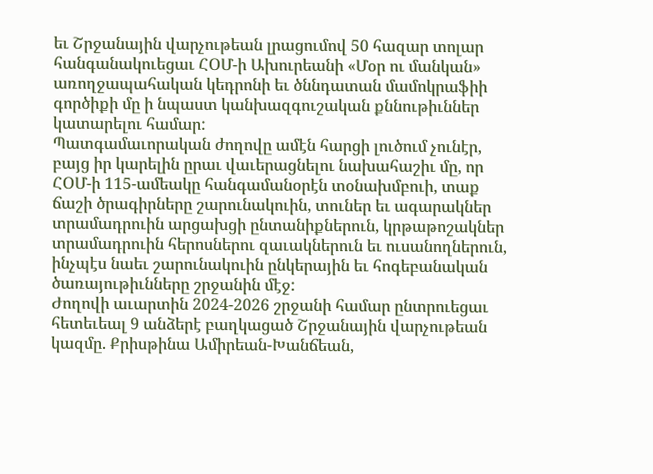եւ Շրջանային վարչութեան լրացումով 50 հազար տոլար հանգանակուեցաւ ՀՕՄ-ի Ախուրեանի «Մօր ու մանկան» առողջապահական կեդրոնի եւ ծննդատան մամոկրաֆիի գործիքի մը ի նպաստ կանխազգուշական քննութիւններ կատարելու համար:
Պատգամաւորական ժողովը ամէն հարցի լուծում չունէր, բայց իր կարելին ըրաւ վաւերացնելու նախահաշիւ մը, որ ՀՕՄ-ի 115-ամեակը հանգամանօրէն տօնախմբուի, տաք ճաշի ծրագիրները շարունակուին, տուներ եւ ագարակներ տրամադրուին արցախցի ընտանիքներուն, կրթաթոշակներ տրամադրուին հերոսներու զաւակներուն եւ ուսանողներուն, ինչպէս նաեւ շարունակուին ընկերային եւ հոգեբանական ծառայութիւնները շրջանին մէջ:
Ժողովի աւարտին 2024-2026 շրջանի համար ընտրուեցաւ հետեւեալ 9 անձերէ բաղկացած Շրջանային վարչութեան կազմը. Քրիսթինա Ամիրեան-Խանճեան,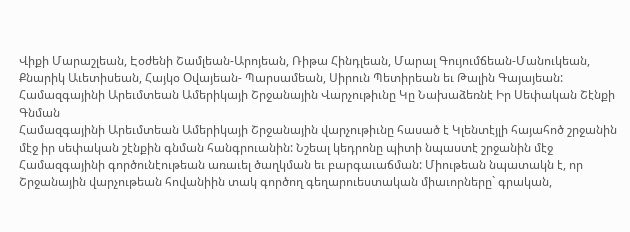Վիքի Մարաշլեան, Էօժենի Շամլեան-Արոյեան, Ռիթա Հինդլեան, Մարալ Գույումճեան-Մանուկեան, Քնարիկ Աւետիսեան, Հայկօ Օվայեան- Պարսամեան, Սիրուն Պետիրեան եւ Թալին Գայայեան:
Համազգայինի Արեւմտեան Ամերիկայի Շրջանային Վարչութիւնը Կը Նախաձեռնէ Իր Սեփական Շէնքի Գնման
Համազգայինի Արեւմտեան Ամերիկայի Շրջանային վարչութիւնը հասած է Կլենտէյլի հայահոծ շրջանին մէջ իր սեփական շէնքին գնման հանգրուանին: Նշեալ կեդրոնը պիտի նպաստէ շրջանին մէջ Համազգայինի գործունէութեան առաւել ծաղկման եւ բարգաւաճման: Միութեան նպատակն է, որ Շրջանային վարչութեան հովանիին տակ գործող գեղարուեստական միաւորները` գրական,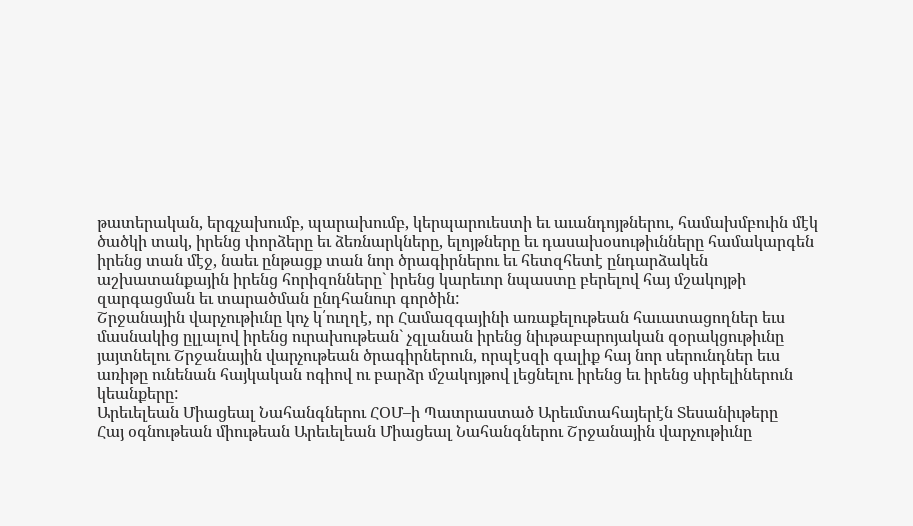թատերական, երգչախումբ, պարախումբ, կերպարուեստի եւ աւանդոյթներու, համախմբուին մէկ ծածկի տակ, իրենց փորձերը եւ ձեռնարկները, ելոյթները եւ դասախօսութիւնները համակարգեն իրենց տան մէջ, նաեւ ընթացք տան նոր ծրագիրներու եւ հետզհետէ ընդարձակեն աշխատանքային իրենց հորիզոնները` իրենց կարեւոր նպաստը բերելով հայ մշակոյթի զարգացման եւ տարածման ընդհանուր գործին:
Շրջանային վարչութիւնը կոչ կ՛ուղղէ, որ Համազգայինի առաքելութեան հաւատացողներ եւս մասնակից ըլլալով իրենց ուրախութեան` չզլանան իրենց նիւթաբարոյական զօրակցութիւնը յայտնելու Շրջանային վարչութեան ծրագիրներուն, որպէսզի գալիք հայ նոր սերունդներ եւս առիթը ունենան հայկական ոգիով ու բարձր մշակոյթով լեցնելու իրենց եւ իրենց սիրելիներուն կեանքերը:
Արեւելեան Միացեալ Նահանգներու ՀՕՄ–ի Պատրաստած Արեւմտահայերէն Տեսանիւթերը
Հայ օգնութեան միութեան Արեւելեան Միացեալ Նահանգներու Շրջանային վարչութիւնը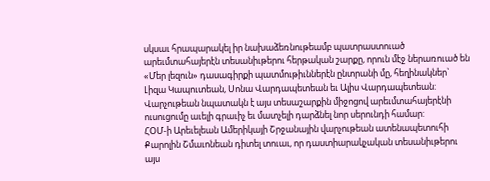սկսաւ հրապարակել իր նախաձեռնութեամբ պատրաստուած արեւմտահայերէն տեսանիւթերու հերթական շարքը, որուն մէջ ներառուած են «Մեր լեզուն» դասագիրքի պատմութիւններէն ընտրանի մը, հեղինակներ` Լիզա Կապուտեան, Սոնա Վարդապետեան եւ Ալիս Վարդապետեան:
Վարչութեան նպատակն է այս տեսաշարքին միջոցով արեւմտահայերէնի ուսուցումը աւելի գրաւիչ եւ մատչելի դարձնել նոր սերունդի համար:
ՀՕՄ-ի Արեւելեան Ամերիկայի Շրջանային վարչութեան ատենապետուհի Քարոլին Շմաւոնեան դիտել տուաւ, որ դաստիարակչական տեսանիւթերու այս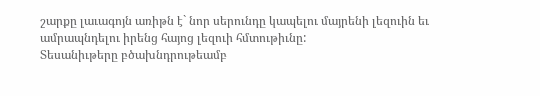շարքը լաւագոյն առիթն է` նոր սերունդը կապելու մայրենի լեզուին եւ ամրապնդելու իրենց հայոց լեզուի հմտութիւնը:
Տեսանիւթերը բծախնդրութեամբ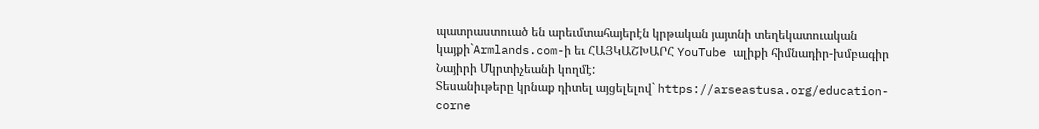պատրաստուած են արեւմտահայերէն կրթական յայտնի տեղեկատուական կայքի`Armlands.com-ի եւ ՀԱՅԿԱՇԽԱՐՀ YouTube ալիքի հիմնադիր-խմբագիր Նայիրի Մկրտիչեանի կողմէ:
Տեսանիւթերը կրնաք դիտել այցելելով` https://arseastusa.org/education-corne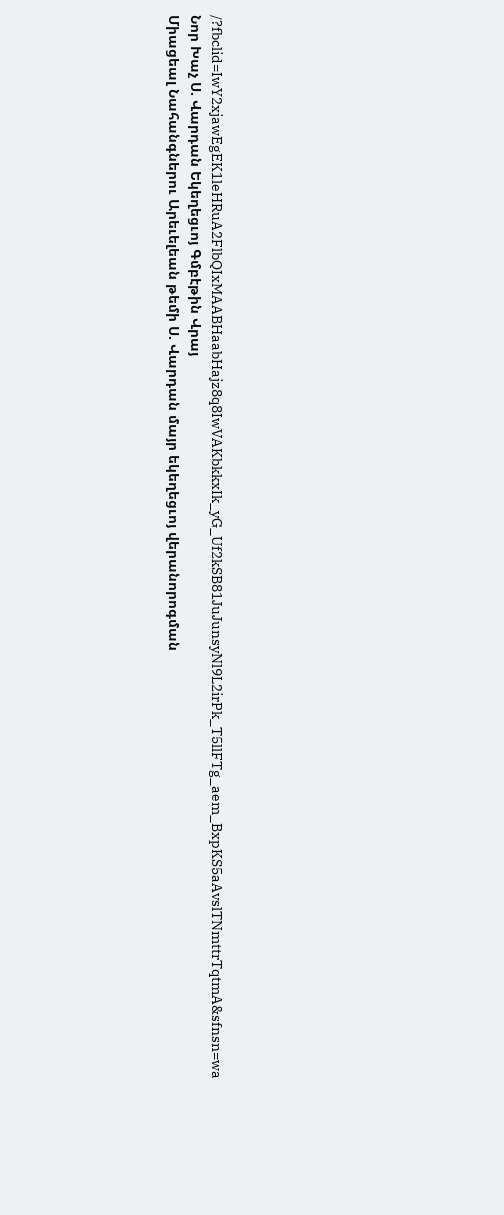/?fbclid=IwY2xjawEgEK1leHRuA2FlbQIxMAABHaabHajz8q8IwVAKbkkxIk_yG_Uf2kSB81JuJunsyNl9L2irPk_T5llFTg_aem_BxpKS5aAvslTNmttrTqtmA&sfnsn=wa
Նոր Խաչ Ս. Վարդան Եկեղեցւոյ Գմբէթին Վրայ
Միացեալ Նահանգներու Արեւելեան թեմի Ս. Վարդան մայր եկեղեցւոյ վերանորոգման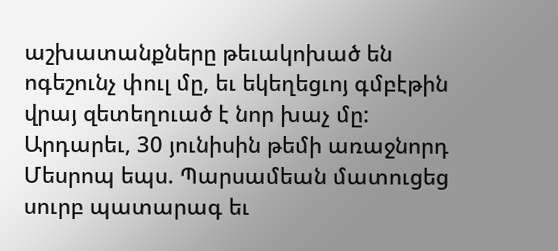աշխատանքները թեւակոխած են ոգեշունչ փուլ մը, եւ եկեղեցւոյ գմբէթին վրայ զետեղուած է նոր խաչ մը:
Արդարեւ, 30 յունիսին թեմի առաջնորդ Մեսրոպ եպս. Պարսամեան մատուցեց սուրբ պատարագ եւ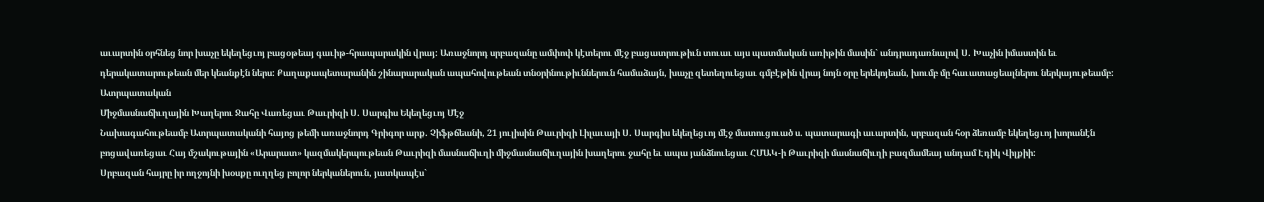աւարտին օրհնեց նոր խաչը եկեղեցւոյ բացօթեայ գաւիթ-հրապարակին վրայ: Առաջնորդ սրբազանը ամփոփ կէտերու մէջ բացատրութիւն տուաւ այս պատմական առիթին մասին` անդրադառնալով Ս. Խաչին իմաստին եւ դերակատարութեան մեր կեանքէն ներս: Քաղաքապետարանին շինարարական ապահովութեան տնօրինութիւններուն համաձայն, խաչը զետեղուեցաւ գմբէթին վրայ նոյն օրը երեկոյեան, խումբ մը հաւատացեալներու ներկայութեամբ:
Ատրպատական
Միջմասնաճիւղային Խաղերու Ջահը Վառեցաւ Թաւրիզի Ս. Սարգիս Եկեղեցւոյ Մէջ
Նախագահութեամբ Ատրպատականի հայոց թեմի առաջնորդ Գրիգոր արք. Չիֆթճեանի, 21 յուլիսին Թաւրիզի Լիլաւայի Ս. Սարգիս եկեղեցւոյ մէջ մատուցուած ս. պատարագի աւարտին, սրբազան հօր ձեռամբ եկեղեցւոյ խորանէն բոցավառեցաւ Հայ մշակութային «Արարատ» կազմակերպութեան Թաւրիզի մասնաճիւղի միջմասնաճիւղային խաղերու ջահը եւ ապա յանձնուեցաւ ՀՄԱԿ-ի Թաւրիզի մասնաճիւղի բազմամեայ անդամ Էդիկ Վիլքիի:
Սրբազան հայրը իր ողջոյնի խօսքը ուղղեց բոլոր ներկաներուն, յատկապէս`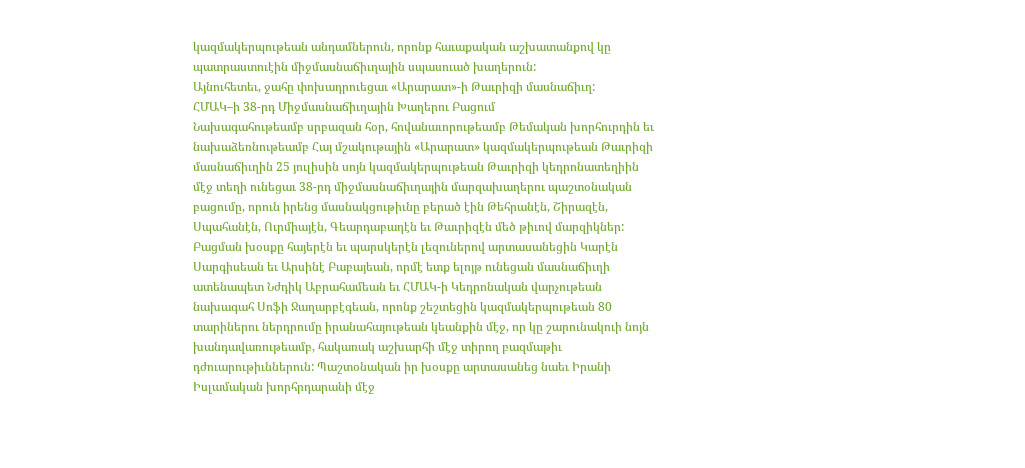կազմակերպութեան անդամներուն, որոնք հաւաքական աշխատանքով կը պատրաստուէին միջմասնաճիւղային սպասուած խաղերուն:
Այնուհետեւ, ջահը փոխադրուեցաւ «Արարատ»-ի Թաւրիզի մասնաճիւղ:
ՀՄԱԿ–ի 38-րդ Միջմասնաճիւղային Խաղերու Բացում
Նախագահութեամբ սրբազան հօր, հովանաւորութեամբ Թեմական խորհուրդին եւ նախաձեռնութեամբ Հայ մշակութային «Արարատ» կազմակերպութեան Թաւրիզի մասնաճիւղին 25 յուլիսին սոյն կազմակերպութեան Թաւրիզի կեդրոնատեղիին մէջ տեղի ունեցաւ 38-րդ միջմասնաճիւղային մարզախաղերու պաշտօնական բացումը, որուն իրենց մասնակցութիւնը բերած էին Թեհրանէն, Շիրազէն, Սպահանէն, Ուրմիայէն, Գեարդաբադէն եւ Թաւրիզէն մեծ թիւով մարզիկներ:
Բացման խօսքը հայերէն եւ պարսկերէն լեզուներով արտասանեցին Կարէն Սարգիսեան եւ Արսինէ Բաբայեան, որմէ ետք ելոյթ ունեցան մասնաճիւղի ատենապետ Նժդիկ Աբրահամեան եւ ՀՄԱԿ-ի Կեդրոնական վարչութեան նախագահ Սոֆի Ջաղարբէգեան, որոնք շեշտեցին կազմակերպութեան 80 տարիներու ներդրումը իրանահայութեան կեանքին մէջ, որ կը շարունակուի նոյն խանդավառութեամբ, հակառակ աշխարհի մէջ տիրող բազմաթիւ դժուարութիւններուն: Պաշտօնական իր խօսքը արտասանեց նաեւ Իրանի Իսլամական խորհրդարանի մէջ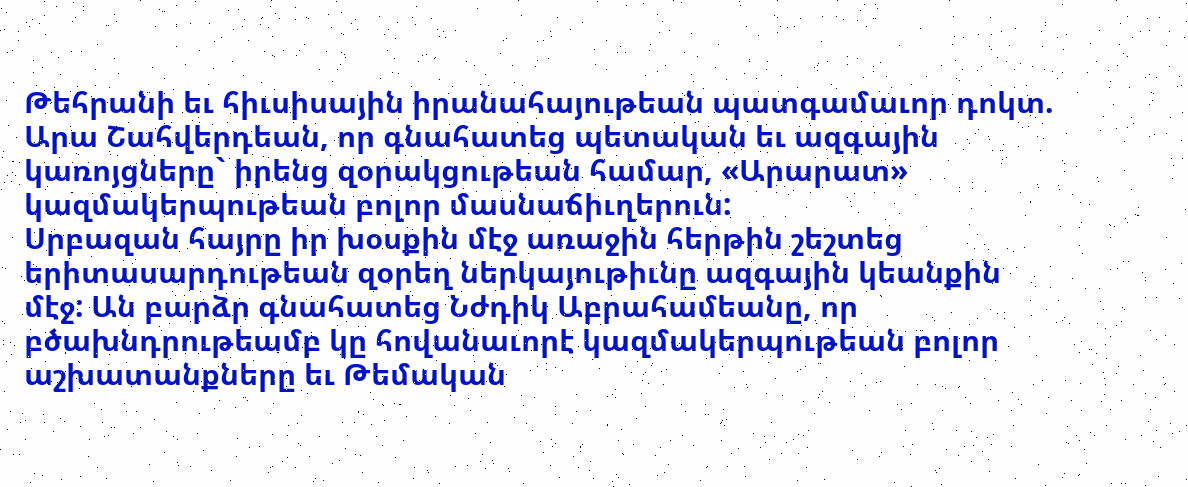Թեհրանի եւ հիւսիսային իրանահայութեան պատգամաւոր դոկտ. Արա Շահվերդեան, որ գնահատեց պետական եւ ազգային կառոյցները` իրենց զօրակցութեան համար, «Արարատ» կազմակերպութեան բոլոր մասնաճիւղերուն:
Սրբազան հայրը իր խօսքին մէջ առաջին հերթին շեշտեց երիտասարդութեան զօրեղ ներկայութիւնը ազգային կեանքին մէջ: Ան բարձր գնահատեց Նժդիկ Աբրահամեանը, որ բծախնդրութեամբ կը հովանաւորէ կազմակերպութեան բոլոր աշխատանքները եւ Թեմական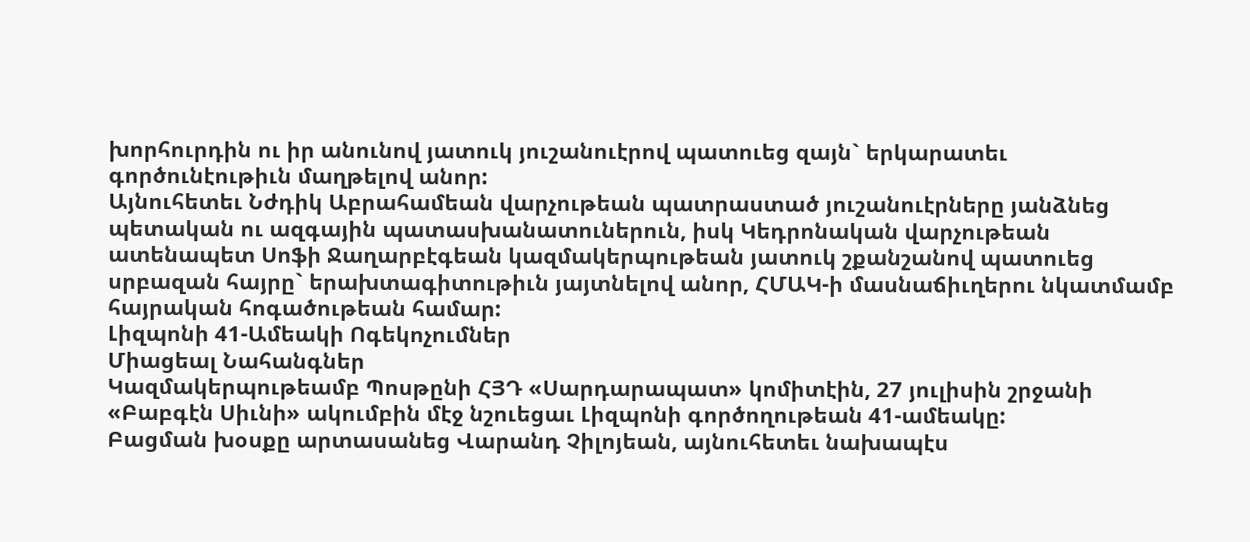խորհուրդին ու իր անունով յատուկ յուշանուէրով պատուեց զայն` երկարատեւ գործունէութիւն մաղթելով անոր:
Այնուհետեւ Նժդիկ Աբրահամեան վարչութեան պատրաստած յուշանուէրները յանձնեց պետական ու ազգային պատասխանատուներուն, իսկ Կեդրոնական վարչութեան ատենապետ Սոֆի Ջաղարբէգեան կազմակերպութեան յատուկ շքանշանով պատուեց սրբազան հայրը` երախտագիտութիւն յայտնելով անոր, ՀՄԱԿ-ի մասնաճիւղերու նկատմամբ հայրական հոգածութեան համար:
Լիզպոնի 41-Ամեակի Ոգեկոչումներ
Միացեալ Նահանգներ
Կազմակերպութեամբ Պոսթընի ՀՅԴ «Սարդարապատ» կոմիտէին, 27 յուլիսին շրջանի «Բաբգէն Սիւնի» ակումբին մէջ նշուեցաւ Լիզպոնի գործողութեան 41-ամեակը:
Բացման խօսքը արտասանեց Վարանդ Չիլոյեան, այնուհետեւ նախապէս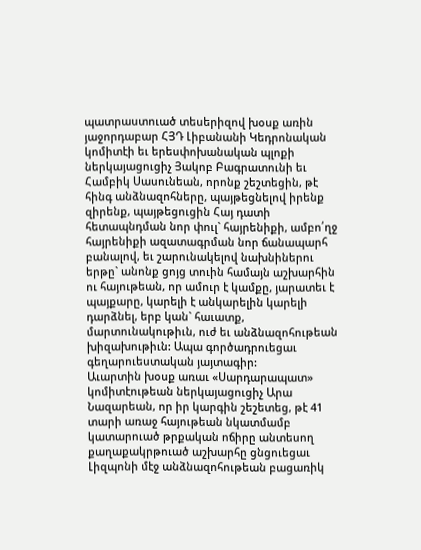պատրաստուած տեսերիզով խօսք առին յաջորդաբար ՀՅԴ Լիբանանի Կեդրոնական կոմիտէի եւ երեսփոխանական պլոքի ներկայացուցիչ Յակոբ Բագրատունի եւ Համբիկ Սասունեան, որոնք շեշտեցին, թէ հինգ անձնազոհները, պայթեցնելով իրենք զիրենք, պայթեցուցին Հայ դատի հետապնդման նոր փուլ` հայրենիքի, ամբո՛ղջ հայրենիքի ազատագրման նոր ճանապարհ բանալով, եւ շարունակելով նախնիներու երթը` անոնք ցոյց տուին համայն աշխարհին ու հայութեան, որ ամուր է կամքը, յարատեւ է պայքարը, կարելի է անկարելին կարելի դարձնել, երբ կան` հաւատք, մարտունակութիւն, ուժ եւ անձնազոհութեան խիզախութիւն: Ապա գործադրուեցաւ գեղարուեստական յայտագիր:
Աւարտին խօսք առաւ «Սարդարապատ» կոմիտէութեան ներկայացուցիչ Արա Նազարեան, որ իր կարգին շեշետեց, թէ 41 տարի առաջ հայութեան նկատմամբ կատարուած թրքական ոճիրը անտեսող քաղաքակրթուած աշխարհը ցնցուեցաւ Լիզպոնի մէջ անձնազոհութեան բացառիկ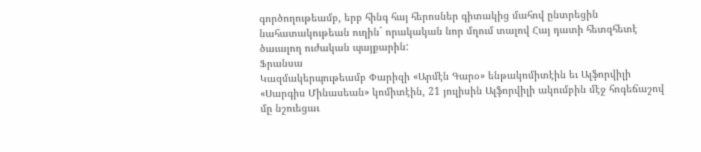գործողութեամբ, երբ հինգ հայ հերոսներ գիտակից մահով ընտրեցին նահատակութեան ուղին` որակական նոր մղում տալով Հայ դատի հետզհետէ ծաւալող ուժական պայքարին:
Ֆրանսա
Կազմակերպութեամբ Փարիզի «Արմէն Գարօ» ենթակոմիտէին եւ Ալֆորվիլի «Սարգիս Մինասեան» կոմիտէին, 21 յուլիսին Ալֆորվիլի ակումբին մէջ հոգեճաշով մը նշուեցաւ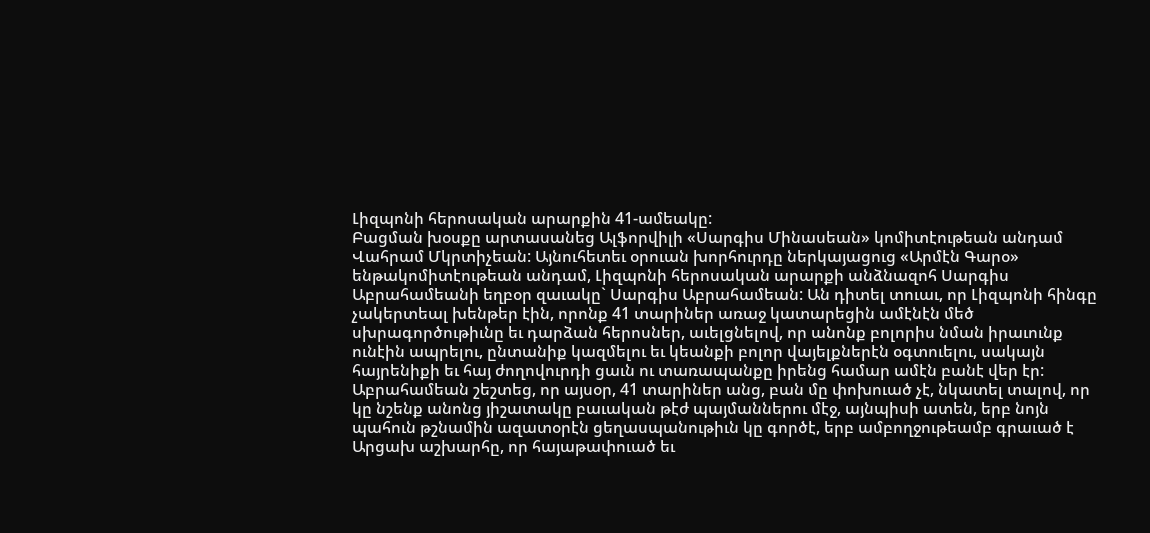Լիզպոնի հերոսական արարքին 41-ամեակը:
Բացման խօսքը արտասանեց Ալֆորվիլի «Սարգիս Մինասեան» կոմիտէութեան անդամ Վահրամ Մկրտիչեան: Այնուհետեւ օրուան խորհուրդը ներկայացուց «Արմէն Գարօ» ենթակոմիտէութեան անդամ, Լիզպոնի հերոսական արարքի անձնազոհ Սարգիս Աբրահամեանի եղբօր զաւակը` Սարգիս Աբրահամեան: Ան դիտել տուաւ, որ Լիզպոնի հինգը չակերտեալ խենթեր էին, որոնք 41 տարիներ առաջ կատարեցին ամէնէն մեծ սխրագործութիւնը եւ դարձան հերոսներ, աւելցնելով, որ անոնք բոլորիս նման իրաւունք ունէին ապրելու, ընտանիք կազմելու եւ կեանքի բոլոր վայելքներէն օգտուելու, սակայն հայրենիքի եւ հայ ժողովուրդի ցաւն ու տառապանքը իրենց համար ամէն բանէ վեր էր: Աբրահամեան շեշտեց, որ այսօր, 41 տարիներ անց, բան մը փոխուած չէ, նկատել տալով, որ կը նշենք անոնց յիշատակը բաւական թէժ պայմաններու մէջ, այնպիսի ատեն, երբ նոյն պահուն թշնամին ազատօրէն ցեղասպանութիւն կը գործէ, երբ ամբողջութեամբ գրաւած է Արցախ աշխարհը, որ հայաթափուած եւ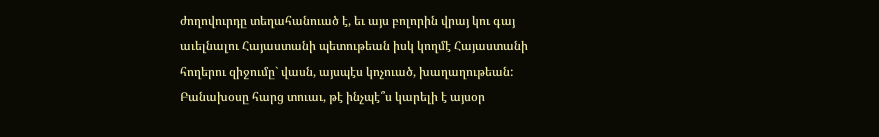ժողովուրդը տեղահանուած է, եւ այս բոլորին վրայ կու գայ աւելնալու Հայաստանի պետութեան իսկ կողմէ Հայաստանի հողերու զիջումը` վասն, այսպէս կոչուած, խաղաղութեան:
Բանախօսը հարց տուաւ, թէ ինչպէ՞ս կարելի է այսօր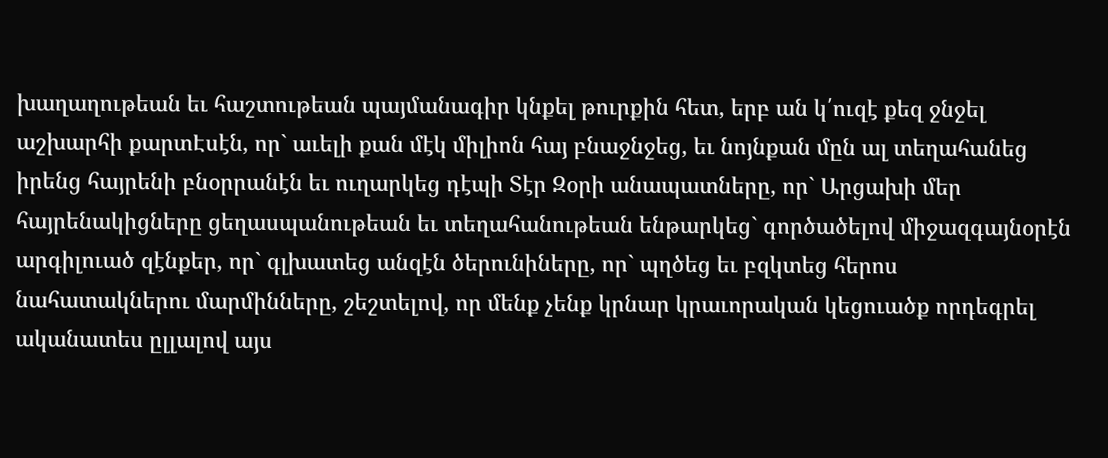խաղաղութեան եւ հաշտութեան պայմանագիր կնքել թուրքին հետ, երբ ան կ՛ուզէ քեզ ջնջել աշխարհի քարտԷսէն, որ` աւելի քան մէկ միլիոն հայ բնաջնջեց, եւ նոյնքան մըն ալ տեղահանեց իրենց հայրենի բնօրրանէն եւ ուղարկեց դէպի Տէր Զօրի անապատները, որ` Արցախի մեր հայրենակիցները ցեղասպանութեան եւ տեղահանութեան ենթարկեց` գործածելով միջազգայնօրէն արգիլուած զէնքեր, որ` գլխատեց անզէն ծերունիները, որ` պղծեց եւ բզկտեց հերոս նահատակներու մարմինները, շեշտելով, որ մենք չենք կրնար կրաւորական կեցուածք որդեգրել ականատես ըլլալով այս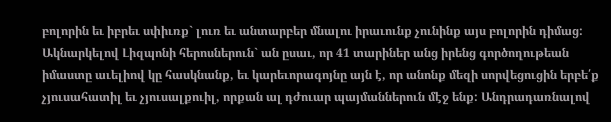բոլորին եւ իբրեւ սփիւռք` լուռ եւ անտարբեր մնալու իրաւունք չունինք այս բոլորին դիմաց:
Ակնարկելով Լիզպոնի հերոսներուն` ան ըսաւ, որ 41 տարիներ անց իրենց գործողութեան իմաստը աւելիով կը հասկնանք, եւ կարեւորագոյնը այն է, որ անոնք մեզի սորվեցուցին երբե՛ք չյուսահատիլ եւ չյուսալքուիլ, որքան ալ դժուար պայմաններուն մէջ ենք: Անդրադառնալով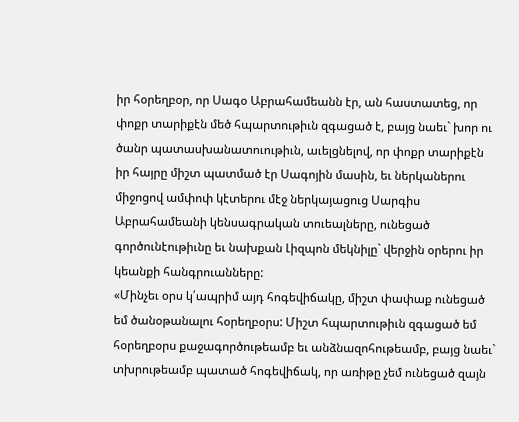իր հօրեղբօր, որ Սագօ Աբրահամեանն էր, ան հաստատեց, որ փոքր տարիքէն մեծ հպարտութիւն զգացած է, բայց նաեւ` խոր ու ծանր պատասխանատուութիւն, աւելցնելով, որ փոքր տարիքէն իր հայրը միշտ պատմած էր Սագոյին մասին, եւ ներկաներու միջոցով ամփոփ կէտերու մէջ ներկայացուց Սարգիս Աբրահամեանի կենսագրական տուեալները, ունեցած գործունէութիւնը եւ նախքան Լիզպոն մեկնիլը` վերջին օրերու իր կեանքի հանգրուանները:
«Մինչեւ օրս կ՛ապրիմ այդ հոգեվիճակը, միշտ փափաք ունեցած եմ ծանօթանալու հօրեղբօրս: Միշտ հպարտութիւն զգացած եմ հօրեղբօրս քաջագործութեամբ եւ անձնազոհութեամբ, բայց նաեւ` տխրութեամբ պատած հոգեվիճակ, որ առիթը չեմ ունեցած զայն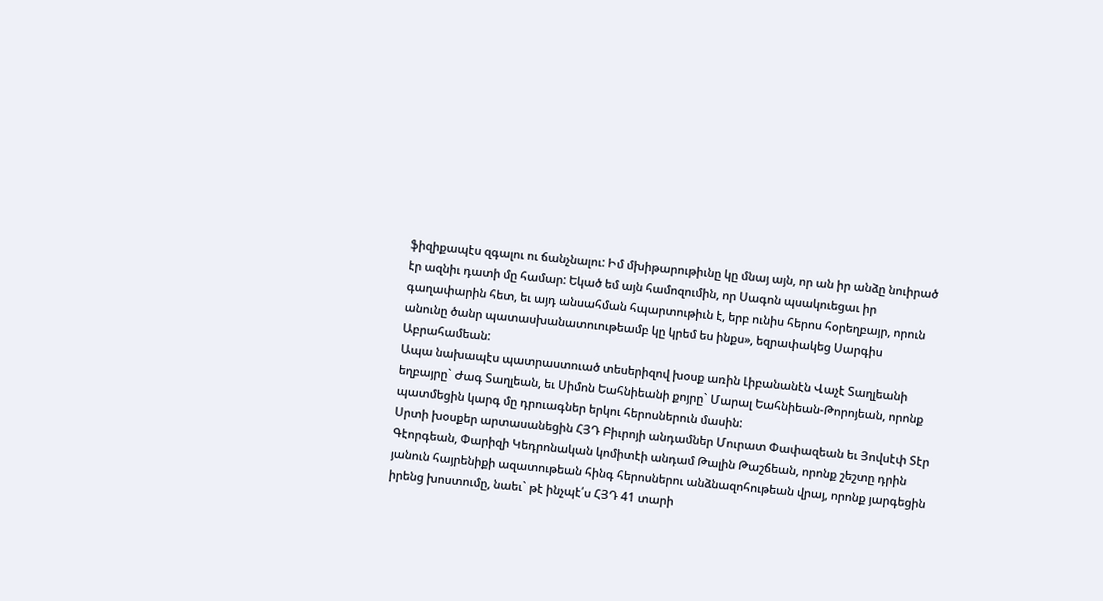ֆիզիքապէս զգալու ու ճանչնալու: Իմ մխիթարութիւնը կը մնայ այն, որ ան իր անձը նուիրած էր ազնիւ դատի մը համար: Եկած եմ այն համոզումին, որ Սագոն պսակուեցաւ իր գաղափարին հետ, եւ այդ անսահման հպարտութիւն է, երբ ունիս հերոս հօրեղբայր, որուն անունը ծանր պատասխանատուութեամբ կը կրեմ ես ինքս», եզրափակեց Սարգիս Աբրահամեան:
Ապա նախապէս պատրաստուած տեսերիզով խօսք առին Լիբանանէն Վաչէ Տաղլեանի եղբայրը` Ժագ Տաղլեան, եւ Սիմոն Եահնիեանի քոյրը` Մարալ Եահնիեան-Թորոյեան, որոնք պատմեցին կարգ մը դրուագներ երկու հերոսներուն մասին:
Սրտի խօսքեր արտասանեցին ՀՅԴ Բիւրոյի անդամներ Մուրատ Փափազեան եւ Յովսէփ Տէր Գէորգեան, Փարիզի Կեդրոնական կոմիտէի անդամ Թալին Թաշճեան, որոնք շեշտը դրին յանուն հայրենիքի ազատութեան հինգ հերոսներու անձնազոհութեան վրայ, որոնք յարգեցին իրենց խոստումը, նաեւ` թէ ինչպէ՛ս ՀՅԴ 41 տարի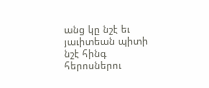անց կը նշէ եւ յաւիտեան պիտի նշէ հինգ հերոսներու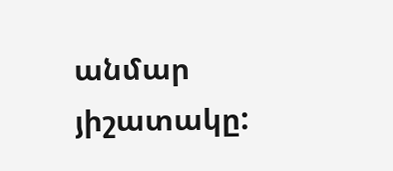անմար յիշատակը: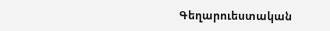Գեղարուեստական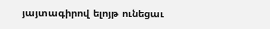յայտագիրով ելոյթ ունեցաւ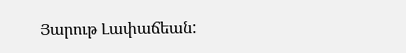Յարութ Լափաճեան: